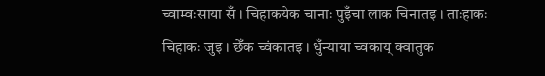च्वाम्वःसाया सँ । चिहाकयेक चानाः पुइँचा लाक चिनातइ । ताःहाकः चिहाकः जुइ । छेँक च्वंकातइ । धुँन्याया च्वकाय् क्वातुक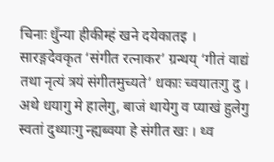चिनाः धुँन्या हीकीम्हं खने दयेकातइ ।
सारङ्गदेवकृत ‘संगीत रत्नाकर’ ग्रन्थय् ‘गीतं वाद्यं तथा नृत्यं त्रयं संगीतमुच्यते’ धकाः च्वयातःगु दु । अथे धयागु मे हालेगु, बाजं थायेगु व प्याखं हुलेगु स्वतां दुथ्याःगु न्ह्यब्वया हे संगीत खः । थ्व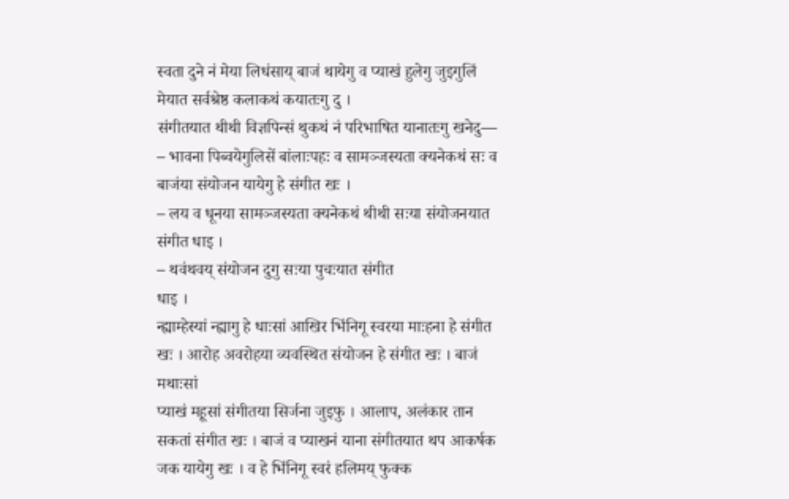स्वता दुने नं मेया लिधंसाय् बाजं थायेगु व प्याखं हुलेगु जुइगुलिं मेयात सर्वश्रेष्ठ कलाकथं कयातःगु दु ।
संगीतयात थीथी विज्ञपिन्सं थुकथं नं परिभाषित यानातःगु खनेदु—
– भावना पिब्वयेगुलिसें बांलाःपहः व सामञ्जस्यता क्यनेकथं सः व बाजंया संयोजन यायेगु हे संगीत खः ।
– लय व धूनया सामञ्जस्यता क्यनेकथं थीथी सःया संयोजनयात संगीत धाइ ।
– थवंथवय् संयोजन दुगु सःया पुचःयात संगीत
धाइ ।
न्ह्याम्हेस्यां न्ह्यागु हे धाःसां आखिर भिंनिगू स्वरया माःहना हे संगीत खः । आरोह अवरोहया व्यवस्थित संयोजन हे संगीत खः । बाजं मथाःसां
प्याखं महूसां संगीतया सिर्जना जुइफु । आलाप, अलंकार तान सकतां संगीत खः । बाजं व प्याखनं याना संगीतयात थप आकर्षक जक यायेगु खः । व हे भिंनिगू स्वरं हलिमय् फुक्क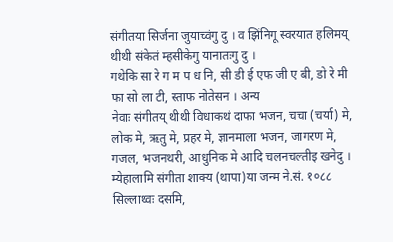संगीतया सिर्जना जुयाच्वंगु दु । व झिंनिगू स्वरयात हलिमय् थीथी संकेतं म्हसीकेगु यानातःगु दु ।
गथेकि सा रे ग म प ध नि, सी डी ई एफ जी ए बी, डो रे मी फा सो ला टी, स्ताफ नोतेसन । अन्य
नेवाः संगीतय् थीथी विधाकथं दाफा भजन, चचा (चर्या) मे, लोक मे, ऋतु मे, प्रहर मे, ज्ञानमाला भजन, जागरण मे, गजल, भजनथरी, आधुनिक मे आदि चलनचल्तीइ खनेदु ।
म्येहालामि संगीता शाक्य (थापा)या जन्म ने.सं. १०८८ सिल्लाथ्वः दसमि,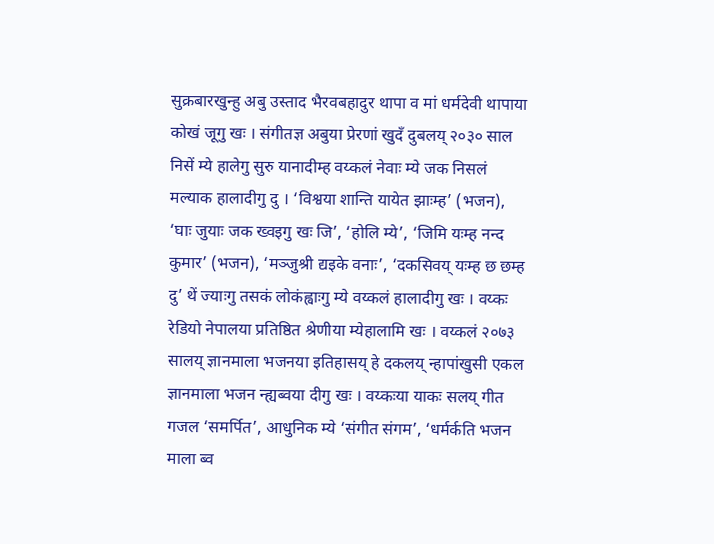सुक्रबारखुन्हु अबु उस्ताद भैरवबहादुर थापा व मां धर्मदेवी थापाया कोखं जूगु खः । संगीतज्ञ अबुया प्रेरणां खुदँ दुबलय् २०३० साल निसें म्ये हालेगु सुरु यानादीम्ह वय्कलं नेवाः म्ये जक निसलं मल्याक हालादीगु दु । ‘विश्वया शान्ति यायेत झाःम्ह’ (भजन), ‘घाः जुयाः जक ख्वइगु खः जि’, ‘होलि म्ये’, ‘जिमि यःम्ह नन्द कुमार’ (भजन), ‘मञ्जुश्री द्यइके वनाः’, ‘दकसिवय् यःम्ह छ छम्ह दु’ थें ज्याःगु तसकं लोकंह्वाःगु म्ये वय्कलं हालादीगु खः । वय्कः रेडियो नेपालया प्रतिष्ठित श्रेणीया म्येहालामि खः । वय्कलं २०७३ सालय् ज्ञानमाला भजनया इतिहासय् हे दकलय् न्हापांखुसी एकल ज्ञानमाला भजन न्ह्यब्वया दीगु खः । वय्कःया याकः सलय् गीत गजल ‘समर्पित’, आधुनिक म्ये ‘संगीत संगम’, ‘धर्मर्कति भजन माला ब्व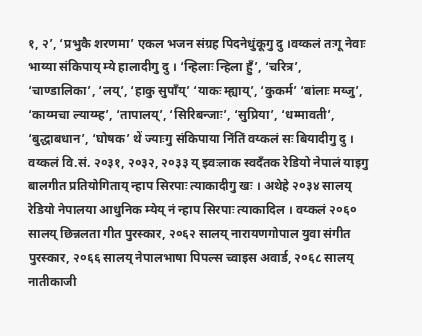१, २’, ‘प्रभुकै शरणमा’ एकल भजन संग्रह पिदनेधुंकूगु दु ।वय्कलं तःगू नेवाः भाय्या संकिपाय् म्ये हालादीगु दु । ‘न्हिलाः न्हिला हुँ’, ‘चरित्र’, ‘चाण्डालिका’, ‘लय्’, ‘हाकु सुपाँय्’ ‘याकः म्ह्याय्’, ‘कुकर्म’ ‘बांलाः मय्जु’, ‘काय्मचा ल्याय्म्ह’, ‘तापालय्’, ‘सिरिबन्जाः’, ‘सुप्रिया’, ‘धम्मावती’, ‘बुद्धाबधान’, ‘घोषक’ थें ज्याःगु संकिपाया निंतिं वय्कलं सः बियादीगु दु ।
वय्कलं वि.सं. २०३१, २०३२, २०३३ य् झ्वःलाक स्वदँतक रेडियो नेपालं याइगु बालगीत प्रतियोगिताय् न्हाप सिरपाः त्याकादीगु खः । अथेहे २०३४ सालय् रेडियो नेपालया आधुनिक म्येय् नं न्हाप सिरपाः त्याकादिल । वय्कलं २०६० सालय् छिन्नलता गीत पुरस्कार, २०६२ सालय् नारायणगोपाल युवा संगीत पुरस्कार, २०६६ सालय् नेपालभाषा पिपल्स च्वाइस अवार्ड, २०६८ सालय् नातीकाजी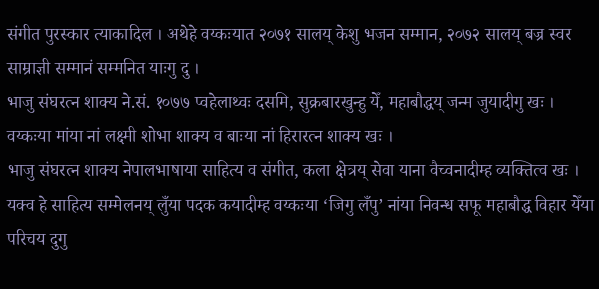संगीत पुरस्कार त्याकादिल । अथेहे वय्कःयात २०७१ सालय् केशु भजन सम्मान, २०७२ सालय् बज्र स्वर साम्राज्ञी सम्मानं सम्मनित याःगु दु ।
भाजु संघरत्न शाक्य ने.सं. १०७७ प्वहेलाथ्वः दसमि, सुक्रबारखुन्हु येँ, महाबौद्धय् जन्म जुयादीगु खः । वय्कःया मांया नां लक्ष्मी शोभा शाक्य व बाःया नां हिरारत्न शाक्य खः ।
भाजु संघरत्न शाक्य नेपालभाषाया साहित्य व संगीत, कला क्षेत्रय् सेवा याना वैच्वनादीम्ह व्यक्तित्व खः । यक्व हे साहित्य सम्मेलनय् लुँया पदक कयादीम्ह वय्कःया ‘जिगु लँपु’ नांया निवन्ध सफू महाबौद्ध विहार येँया परिचय दुगु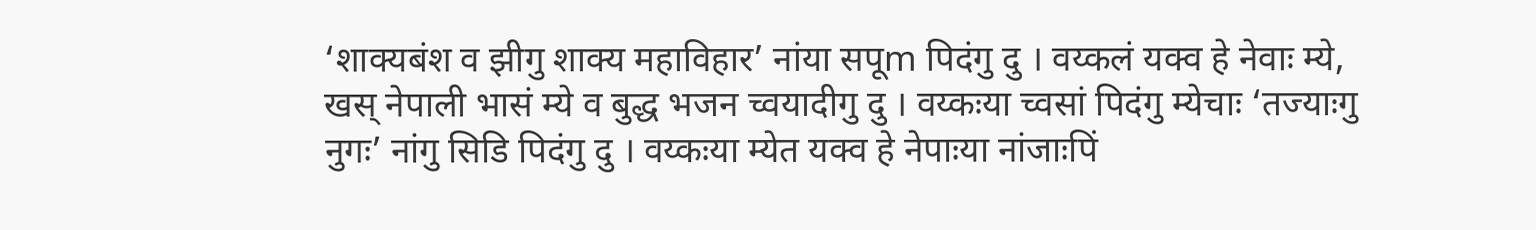‘शाक्यबंश व झीगु शाक्य महाविहार’ नांया सपूm पिदंगु दु । वय्कलं यक्व हे नेवाः म्ये, खस् नेपाली भासं म्ये व बुद्ध भजन च्वयादीगु दु । वय्कःया च्वसां पिदंगु म्येचाः ‘तज्याःगु नुगः’ नांगु सिडि पिदंगु दु । वय्कःया म्येत यक्व हे नेपाःया नांजाःपिं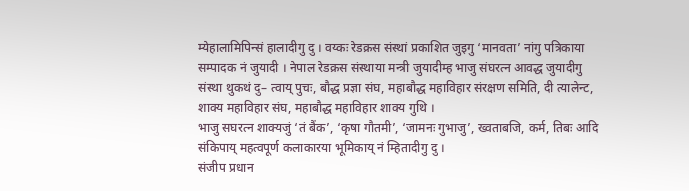म्येहालामिपिन्सं हालादीगु दु । वय्कः रेडक्रस संस्थां प्रकाशित जुइगु ‘मानवता’ नांगु पत्रिकाया सम्पादक नं जुयादी । नेपाल रेडक्रस संस्थाया मन्त्री जुयादीम्ह भाजु संघरत्न आवद्ध जुयादीगु संस्था थुकथं दु– त्वाय् पुचः, बौद्ध प्रज्ञा संघ, महाबौद्ध महाविहार संरक्षण समिति, दी त्यालेन्ट, शाक्य महाविहार संघ, महाबौद्ध महाविहार शाक्य गुथि ।
भाजु सघरत्न शाक्यजुं ‘तं बैंक’, ‘कृषा गौतमी’, ‘जामनः गुभाजु’, ख्वताबजि, कर्म, तिबः आदि संकिपाय् महत्वपूर्ण कलाकारया भूमिकाय् नं म्हितादीगु दु ।
संजीप प्रधान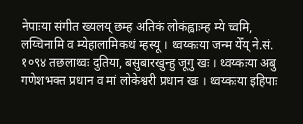नेपाःया संगीत ख्यलय् छम्ह अतिकं लोकंह्वाःम्ह म्ये च्वमि, लय्चिनामि व म्येहालामिकथं म्हस्यू । थ्वय्कःया जन्म येँय् ने.सं. १०९४ तछलाथ्वः दुतिया, बसुबारखुन्हु जूगु खः । थ्वय्कःया अबु गणेशभक्त प्रधान व मां लोकेश्वरी प्रधान खः । थ्वय्कःया इहिपाः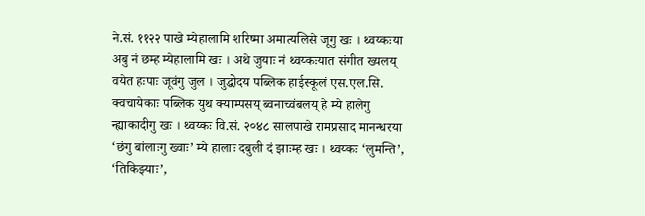ने.सं. ११२२ पाखे म्येहालामि शरिष्मा अमात्यलिसे जूगु खः । थ्वय्कःया अबु नं छम्ह म्येहालामि खः । अथे जुयाः नं थ्वय्कःयात संगीत ख्यलय् वयेत हःपाः जूवंगु जुल । जुद्धोदय पब्लिक हाईस्कूलं एस.एल.सि. क्वचायेकाः पब्लिक युथ क्याम्पसय् ब्वनाच्वंबलय् हे म्ये हालेगु न्ह्याकादीगु खः । थ्वय्कः वि.सं. २०४८ सालपाखे रामप्रसाद मानन्धरया ‘छंगु बांलाःगु ख्वाः’ म्ये हालाः दबुली दं झाःम्ह खः । थ्वय्कः ‘लुमन्ति’, ‘तिकिझ्याः’,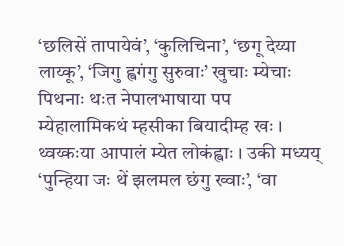‘छलिसें तापायेवं’, ‘कुलिचिना’, ‘छगू देय्या लाय्कू’, ‘जिगु ह्वगंगु सुरुवाः’ खुचाः म्येचाः पिथनाः थःत नेपालभाषाया पप म्येहालामिकथं म्हसीका बियादीम्ह खः । थ्वय्कःया आपालं म्येत लोकंह्वाः । उकी मध्यय् ‘पुन्हिया जः थें झलमल छंगु ख्वाः’, ‘वा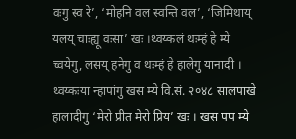वःगु स्व रे’, ‘मोहनि वल स्वन्ति वल’, ‘जिमिथाय् यलय् चाःह्यू वःसा’ खः ।थ्वय्कलं थःम्हं हे म्ये च्वयेगु, लसय् हनेगु व थःम्हं हे हालेगु यानादी । थ्वय्कःया न्हापांगु खस म्ये वि.सं. २०४८ सालपाखे हालादीगु ‘मेरो प्रीत मेरो प्रिय’ खः । खस पप म्ये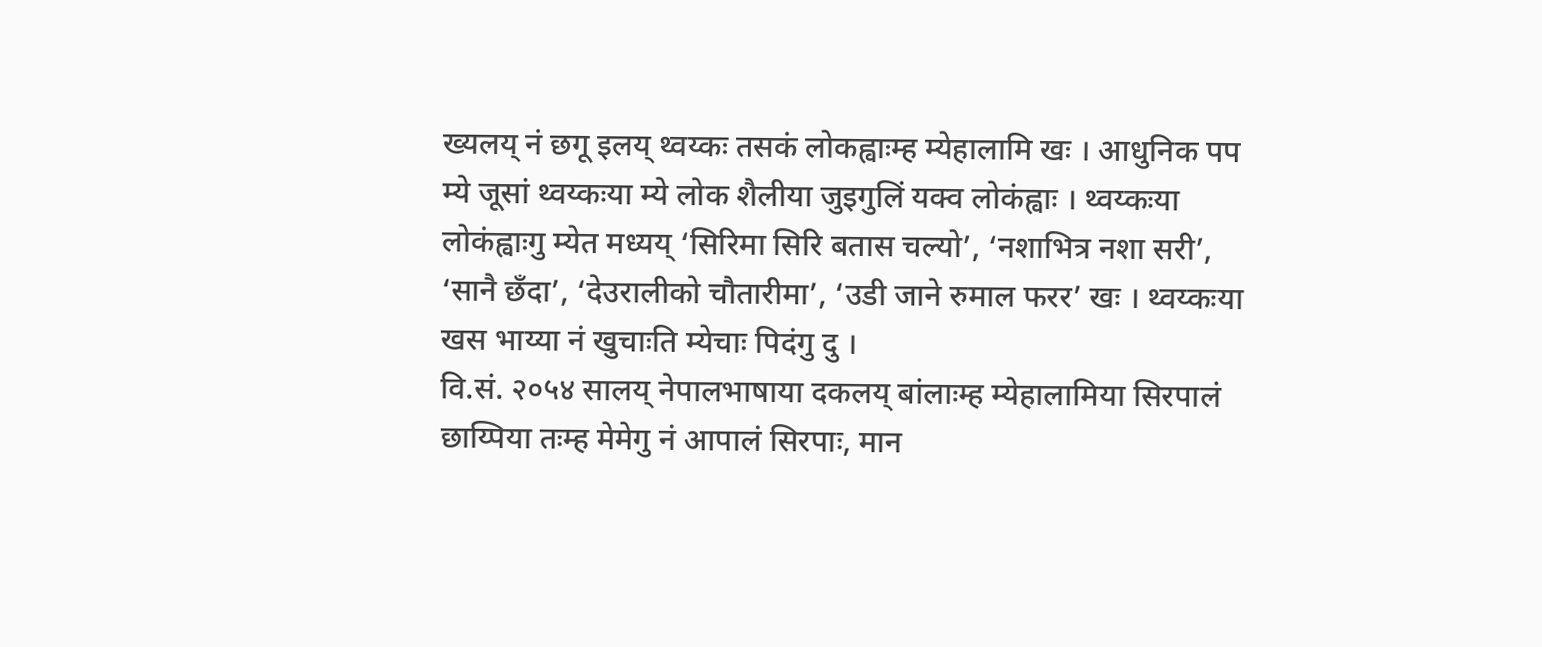ख्यलय् नं छगू इलय् थ्वय्कः तसकं लोकह्वाःम्ह म्येहालामि खः । आधुनिक पप म्ये जूसां थ्वय्कःया म्ये लोक शैलीया जुइगुलिं यक्व लोकंह्वाः । थ्वय्कःया लोकंह्वाःगु म्येत मध्यय् ‘सिरिमा सिरि बतास चल्यो’, ‘नशाभित्र नशा सरी’, ‘सानै छँदा’, ‘देउरालीको चौतारीमा’, ‘उडी जाने रुमाल फरर’ खः । थ्वय्कःया खस भाय्या नं खुचाःति म्येचाः पिदंगु दु ।
वि.सं. २०५४ सालय् नेपालभाषाया दकलय् बांलाःम्ह म्येहालामिया सिरपालं छाय्पिया तःम्ह मेमेगु नं आपालं सिरपाः, मान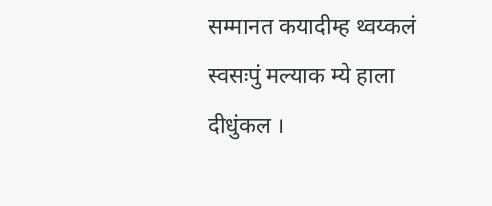सम्मानत कयादीम्ह थ्वय्कलं स्वसःपुं मल्याक म्ये हाला दीधुंकल ।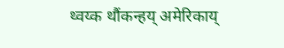थ्वय्क थौंकन्हय् अमेरिकाय्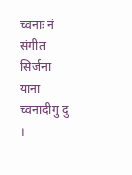च्वनाः नं संगीत सिर्जना याना च्वनादीगु दु ।